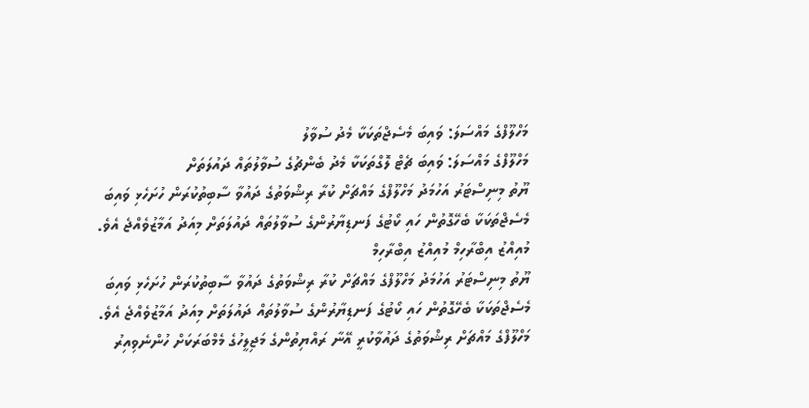މަހްލޫފްގެ މައްސަލަ: ވައިބަ މެސެޖްތަކަކާ މެދު ސުވާލު
މަހްލޫފްގެ މައްސަލަ: ވައިބަ ޗެޓް ލޮގްތަކަކާ މެދު ބެންޗުގެ ސުވާލުތައް ދައުލަތަށް
ޔޫތު މިނިސްޓަރު އަހުމަދު މަހްލޫފްގެ މައްޗަށް ކުރާ ރިޝްވަތުގެ ދައުވާ ސާބިތުކުރަން ހުށަހެޅި ވައިބަ މެސެޖްތަކަކާ ބެހޭގޮތުން ހައި ކޯޓުގެ ފަނޑިޔާރުންގެ ސުވާލުތައް ދައުލަތަށް މިއަދު އަމާޒުވެއްޖެ އެވެ.
މުއިއްޒު އިބްރާހިމް މުއިއްޒު އިބްރާހިމް
ޔޫތު މިނިސްޓަރު އަހުމަދު މަހްލޫފްގެ މައްޗަށް ކުރާ ރިޝްވަތުގެ ދައުވާ ސާބިތުކުރަން ހުށަހެޅި ވައިބަ މެސެޖްތަކަކާ ބެހޭގޮތުން ހައި ކޯޓުގެ ފަނޑިޔާރުންގެ ސުވާލުތައް ދައުލަތަށް މިއަދު އަމާޒުވެއްޖެ އެވެ.
މަހްލޫފްގެ މައްޗަށް ރިޝްވަތުގެ ދައުވާކުރީ އޭނާ ރައްޔިތުންގެ މަޖިލީހުގެ މެމްބަރަކަށް ހުންނެވިއިރު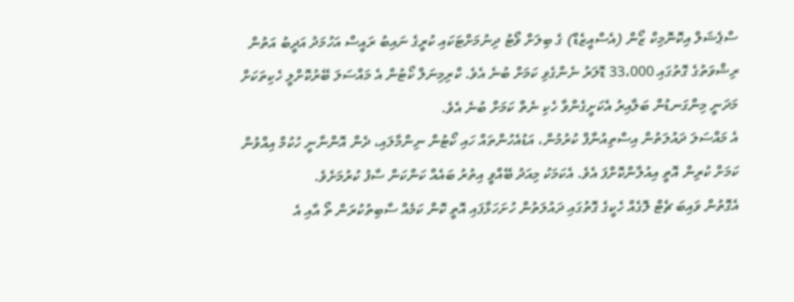ސްޕެޝަލް އިކޮނޮމިކް ޒޯން (އެސްއީޒެޑް) ގެ ބިލަށް ވޯޓު ދިނުމަށްޓަކައި ކުރީގެ ނައިބު ރައީސް އަހުމަދު އަދީބު އަތުން ރިޝްވަތުގެ ގޮތުގައި 33،000 ޑޮލަރު ނެންގެވި ކަމަށް ބުނެ އެވެ. ކްރިމިނަލް ކޯޓުން އެ މައްސަލަ ބޭރުކޮށްލީ ހެކިތަކަށް މަދަނީ މިންގަނޑުން ބަލާއިރު އެކަށީގެންވާ ހެކި ނެތް ކަމަށް ބުނެ އެވެ.
އެ މައްސަލަ ދައުލަތުން އިސްތިއުނާފް ކުރުމުން، އަޑުއެހުންތައް ހައި ކޯޓުން ނިންމާލައި، ދެން އޮންނާނީ ހުކުމް އިއްވުން ކަމަށް ކުރިން އޮތީ އިއުލާންކޮށްފަ އެވެ. އެކަމަކު މިއަދު ބޭއްވީ އިތުރު ބައެއް ކަންކަން ސާފު ކުރުމަށެވެ.
އެގޮތުން ވައިބަ ޗެޓް ލޮގެއް ހެކީގެ ގޮތުގައި ދައުލަތުން ހުށަހަޅާފައި އޮތީ ކޮން ކަމެއް ސާބިތުކުރަން ތޯ އާއި އެ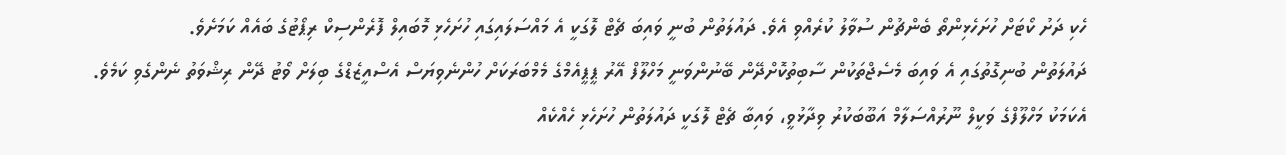ހެކި ދަށު ކޯޓަށް ހުށަހެޅިންތޯ ބެންޗުން ސުވާލު ކުރެއްވި އެވެ. ދައުލަތުން ބުނީ ވައިބަ ޗެޓް ލޮގަކީ އެ މައްސަލައިގައި ހުށަހެޅި މޮބައިލް ފޮރެންސިކް ރިޕޯޓުގެ ބައެއް ކަމަށެވެ.
ދައުލަތުން ބުނިގޮތުގައި އެ ވައިބަ މެސެޖްތަކުން ސާބިތުކޮށްދޭން ބޭނުންވަނީ މަހްލޫފް އޭރު ޕީޕީއެމްގެ މެމްބަރަކަށް ހުންނެވިޔަސް އެސްއީޒެޑްގެ ބިލަށް ވޯޓު ދޭން ރިޝްވަތު ނެންގެވި ކަމެވެ.
އެކަމަކު މަހްލޫފްގެ ވަކީލް ނޫރުއްސަލާމް އަބޫބަކުރު ވިދާޅުވީ، ވައިބާ ޗެޓް ލޮގަކީ ދައުލަތުން ހުށަހެޅި ހެއްކެއް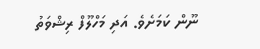ނޫން ކަމަށެވެ. އަދި މަހްލޫފް ރިޝްވަތު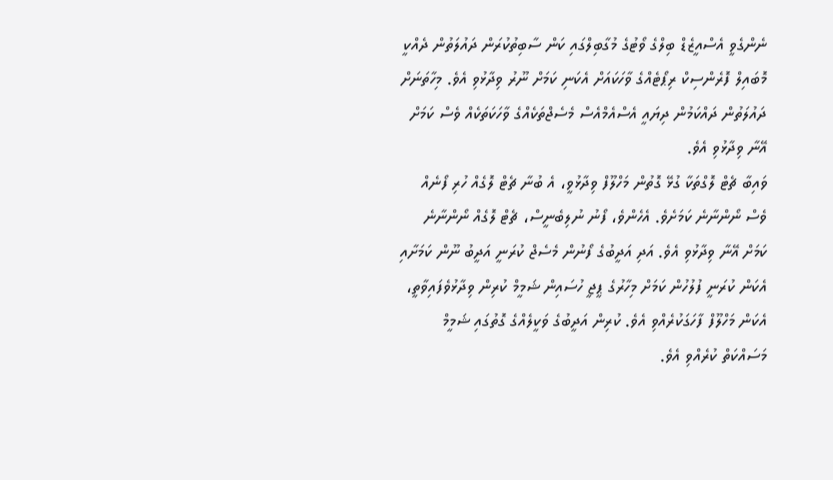ނެންގެވީ އެސްއީޒެޑް ބިލްގެ ވޯޓުގެ މުގާބިލްގައި ކަން ސާބިތުކުރަން ދައުލަތުން ދެއްކީ މޮބައިލް ފޮރެންސިކް ރިޕޯޓެއްގެ ވާހަކައަށް އެކަނި ކަމަށް ނޫރު ވިދާޅުވި އެވެ. މިހާތަނަށް ދައުލަތުން ދައްކަމުން ދިޔައީ އެސްއެމްއެސް މެސެޖްތަކެއްގެ ވާހަކަތަކެއް ވެސް ކަމަށް އޭނާ ވިދާޅުވި އެވެ.
ވައިބާ ޗެޓް ލޮގްތަކާ ގުޅޭ ގޮތުން މަހްލޫފް ވިދާޅުވީ، އެ ބުނާ ޗެޓް ލޮގެއް ހުރި ފޯނެއް ވެސް ނޯންނާނެ ކަމަށެވެ. އެހެންވެ، ފޯނު ނުލިބެނީސް، ޗެޓް ލޮގެއް ނޯންނާނެ ކަމަށް އޭނާ ވިދާޅުވި އެވެ. އަދި އަދީބުގެ ފޯނުން މެސެޖް ކުރަނީ އަދީބު ނޫން ކަމަށާއި އެކަން ކުރަނީ ފުލުހުން ކަމަށް މިހާރުގެ ޕީޖީ ހުސައިން ޝަމީމް ކުރިން ވިދާޅުވެފައިވާތީ، އެކަން މަހްލޫފް ފާހަގަކުރެއްވި އެވެ. ކުރިން އަދީބުގެ ވަކީލެއްގެ ގޮތުގައި ޝަމީމް މަސައްކަތް ކުރެއްވި އެވެ.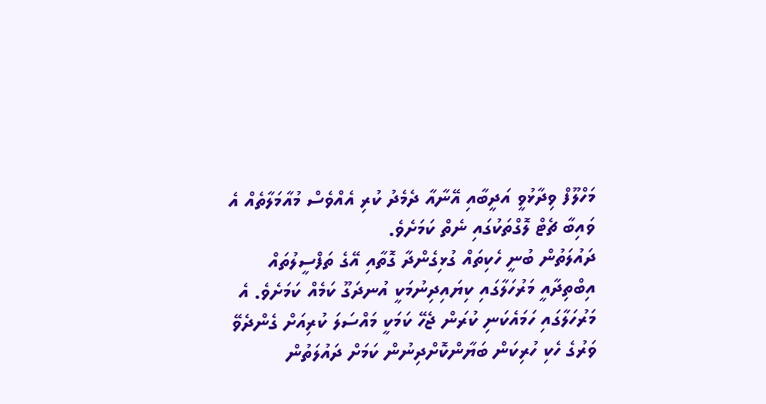މަހްލޫފް ވިދާޅުވީ އަދީބާއި އޭނާއާ ދެމެދު ކުރި އެއްވެސް މުއާމަލާތެއް އެ ވައިބާ ޗެޓް ލޮގްތަކުގައި ނެތް ކަމަށެވެ.
ދައުލަތުން ބުނީ ހެކިތައް ގުޅިގެންދާ ގޮތާއި އޭގެ ތަފްސީލުތައް އިބްތިދާއީ މަރުހަލާގައި ކިޔައިދިނުމަކީ އުނދަގޫ ކަމެއް ކަމަށެވެ. އެ މަރުހަލާގައި ހަމައެކަނި ކުރަން ޖެހޭ ކަމަކީ މައްސަލަ ކުރިއަށް ގެންދެވޭ ވަރުގެ ހެކި ހުރިކަން ބަޔާންކޮށްދިނުން ކަމަށް ދައުލަތުން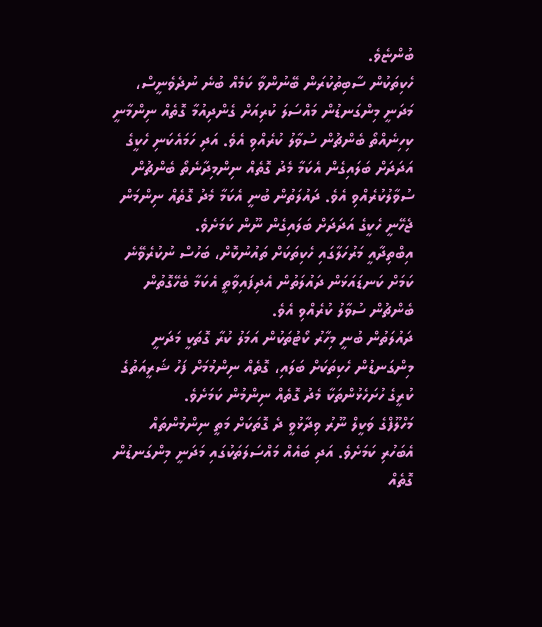ބުންޏެވެ.
ހެކިތަކުން ސާބިތުކުރަން ބޭނުންވާ ކަމެއް ބުނެ ނުދެވެނީސް، މަދަނީ މިންގަނޑުން މައްސަލަ ކުރިއަށް ގެންދިއުމާ ގޮތެއް ނިންމާނީ ކިހިނެއްތޯ ބެންޗުން ސުވާލު ކުރެއްވި އެވެ. އަދި ހަމައެކަނި ހެކީގެ އަދަދަށް ބަލައިގެން އެކަމާ މެދު ގޮތެއް ނިންމިދާނެތޯ ބެންޗުން ސުވާލުކުރެއްވި އެވެ. ދައުލަތުން ބުނީ އެކަމާ މެދު ގޮތެއް ނިންމަން ޖެހޭނީ ހެކީގެ އަދަދަށް ބަލައިގެން ނޫން ކަމަށެވެ.
އިބްތިދާއީ މަރުހަލާގައި ހެކިތަކަށް ތައުނުކޮށް، ބަހުސް ނުކުރެވޭނެ ކަމަށް ކަނޑައަޅަން ދައުލަތުން އެދިފައިވާތީ އެކަމާ ބެހޭގޮތުން ބެންޗުން ސުވާލު ކުރެއްވި އެވެ.
ދައުލަތުން ބުނީ މިހާރު ކޯޓުތަކުން އަމަލު ކުރާ ގޮތަކީ މަދަނީ މިންގަނޑުން ހެކިތަކަށް ބަލައި، ގޮތެއް ނިންމުމަށް ފަހު ޝަރީއަތުގެ ކުރީގެ ހުށަހެޅުންތަކާ މެދު ގޮތެއް ނިންމުން ކަމަށެވެ.
މަހްލޫފްގެ ވަކީލް ނޫރު ވިދާޅުވީ ދެ ގޮތަކަށް މަތީ ނިންމުންތައް އެބަހުރި ކަމަށެވެ. އަދި ބައެއް މައްސަލަތަކުގައި މަދަނީ މިންގަނޑުން ގޮތެއް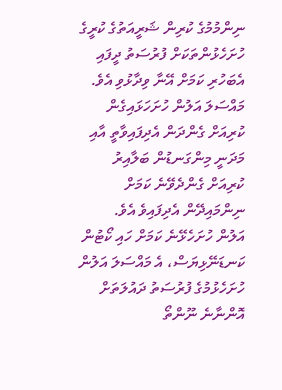ނިންމުމުގެ ކުރިން ޝަރީއަތުގެ ކުރީގެ ހުށަހެޅުންތަކަށް ފުރުސަތު ދީފައި އެބަހުރި ކަމަށް އޭނާ ވިދާޅުވި އެވެ.
މައްސަލަ އަލުން ހުށަހަޅައިގެން ކުރިއަށް ގެންދަން އެދިފައިވާތީ އާއި މަދަނީ މިންގަނޑުން ބަލާއިރު ކުރިއަށް ގެންދެވޭނެ ކަމަށް ނިންމައިދޭން އެދިފައިވެ އެވެ.
އަލުން ހުށަހެޅޭނެ ކަމަށް ހައި ކޯޓުން ކަނޑަނޭޅިޔަސް، އެ މައްސަލަ އަލުން ހުށަހެޅުމުގެ ފުރުސަތު ދައުލަތަށް އޮންނާނެ ނޫންތޯ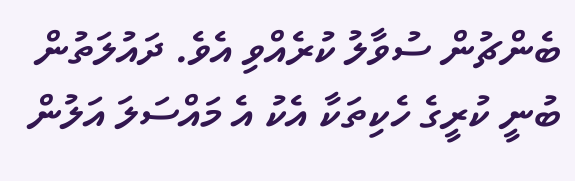ބެންޗުން ސުވާލު ކުރެއްވި އެވެ. ދައުލަތުން ބުނީ ކުރީގެ ހެކިތަކާ އެކު އެ މައްސަލަ އަލުން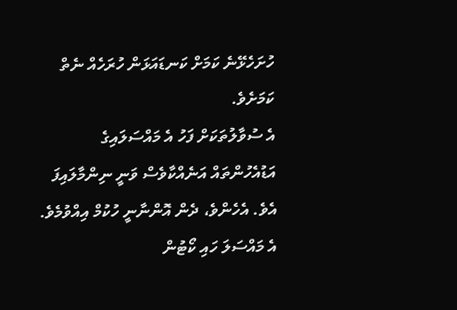ހުށަހެޅޭނެ ކަމަށް ކަނޑައަޅަން ހުރަހެއް ނެތް ކަމަށެވެ.
އެ ސުވާލުތަކަށް ފަހު އެ މައްސަލައިގެ އަޑުއެހުންތައް އަނެއްކާވެސް ވަނީ ނިންމާލައިފަ އެވެ. އެހެންވެ، ދެން އޮންނާނީ ހުކުމް އިއްވުމެވެ.
އެ މައްސަލަ ހައި ކޯޓުން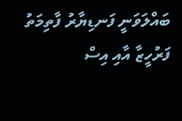ބައްލަވަނީ ފަނޑިޔާރު ފާތިމަތު ފަރުހީޒާ އާއި އިސް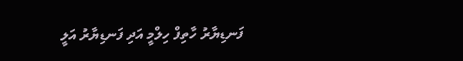ފަނޑިޔާރު ހާތިފް ހިލްމީ އަދި ފަނޑިޔާރު އަލީ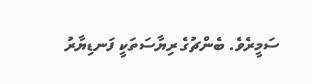ސަމީރެވެ. ބެންޗުގެ ރިޔާސަތަކީ ފަނޑިޔާރު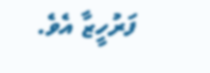ފަރުހީޒާ އެވެ.